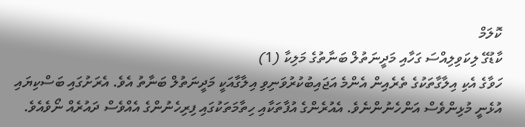ކޮލަމް
ކާޑުގޭ ލިކަވިލިއްސަ ގަހާއި މަދީނަތުލް ބަނާތުގެ މަލިކާ (1)
ހަވާގެ އެކި އިލާގާތަކުގެ ތެރެއިން އެންމެ އަޖައިބުކުރުވަނިވި އިލާގާއަކީ މަދީނަތުލް ބަނާތު އެވެ. އެރަށުގައި ބަސްކިޔައި އުޅެނީ މުޅިންވެސް އަންހެނުންނެވެ. އެއުރެންގެ އުފާތަކާއި ހިތާމަތަކުގައި ފިރިހެނުންގެ އެއްވެސް ދައުރެއް ނޯވެއެވެ.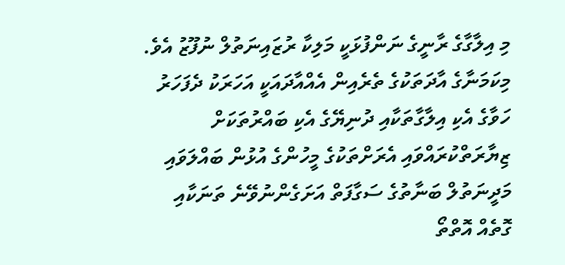މި އިލާގާގެ ރާނީގެ ނަންފުޅަކީ މަލިކާ ރުޒައިނަތުލް ނުފޫޒު އެވެ. މިކަމަނާގެ އާދަތަކުގެ ތެރެއިން އެއްއާދައަކީ އަހަރަކު ދެފަހަރު ހަވާގެ އެކި އިލާގާތަކާއި ދުނިޔޭގެ އެކި ބައްރުތަކަށް ޒިޔާރަތްކުރައްވައި އެރަށްތަކުގެ މީހުންގެ އުޅުން ބައްލަވައި މަދީނަތުލް ބަނާތުގެ ސަގާފަތް އަށަގެންނުވޭނެ ތަނަކާއި ގޮތެއް އޮތްތޯ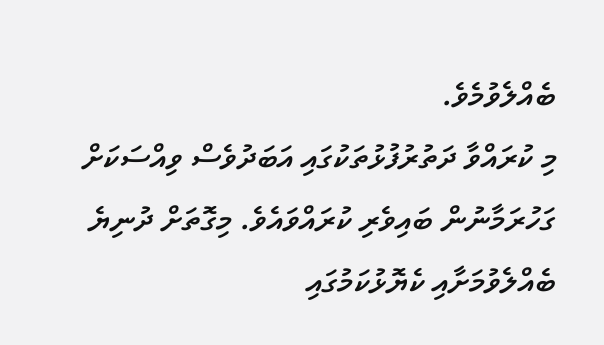ބެއްލެވުމެވެ.
މި ކުރައްވާ ދަތުރުފުޅުތަކުގައި އަބަދުވެސް ވިއްސަކަށް ގަހުރަމާނުން ބައިވެރި ކުރައްވައެވެ. މިގޮތަށް ދުނިޔެ ބެއްލެވުމަށާއި ކެޔޮޅުކަމުގައި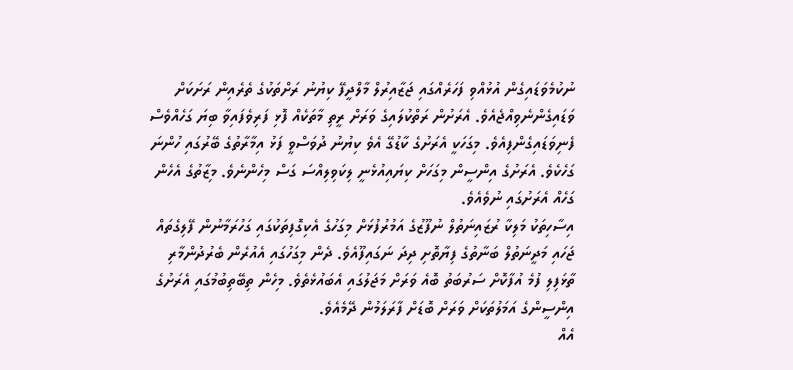ނުކުމެވަޑައިގެން އުޅުއްވި ފަހަރެއްގައި ޖަޒާއިރުލް މާލްދީފޭ ކިޔުނު ރަށްތަކުގެ ތެރެއިން ރަށަކަށް ވަޑައިގެންނެވިއްޖެއެވެ. އެރަށުން ރަތްކުލައިގެ ވަރަށް ރީތި މާތަކެއް ފޮޅި ފަރިވެފައިވާ ބިޔަ ގަހެއްވެސް ފެނިވަޑައިގެންފިއެވެ. މިގަހަކީ އެރަށުގެ ކާޑުގޭ އެވެ ކިޔުނު ދުވަސްވީ ފަޅު އިމާރާތުގެ ބޭރުގައި ހުންނަ ގަހެކެވެ. އެރަށުގެ އިންސީން މިގަހަށް ކިޔައިއުޅެނީ ލިކަވިލިއްސަ ގަސް މިހެންނެވެ. މިޒާތުގެ އެހެން ގަހެއް އެރަށުގައި ނުވެއެވެ.
އިސާހިތަކު މަލިކާ ރުޒައިނަތުލް ނުފޫޒުގެ އަމުރުފުޅަށް މިގަހުގެ އެކިގޮފިތަކުގައި ގަހުރަމާނުން ފޭލިގެތައް ޖަހައި މަދީނަތުލް ބަނާތުގެ ފިޔާތޮށި ދިދަ ނަގައިފޫއެވެ. ދެން މިގަހުގައި އެއުރެން ބެރުދުންމާރި ތާޅަފިލި ފުމެ އުފާކޮށް ސަރުބަތު ބޮއެ ވަރަށް މަޖަލުގައި އެބައުޅެތެވެ. މިހެން ތިބޭތިބުމުގައި އެރަށުގެ އިންސީންގެ އަމަލުތަކަށް ވަރަށް ބޮޑަށް ފާރަލަމުން ދޭމެއެވެ.
އެއް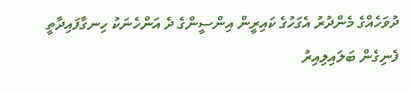ދުވަހެއްގެ މެންދުރު އެގަހުގެ ކައިރީން އިންސީންގެ ދެ އަންހެނަކު ހިނގާފައިދާތީ ފެނިގެން ބަލައިލިއިރު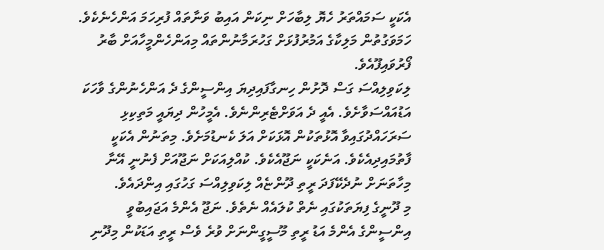އެކަކީ ސަމައްތަރު ހެޔޮ ލިބާހަށް ނިކަން އައިބު ވަނާތައް ފުރިހަމަ އަންހެނެކެވެ. ހަމަވަގުތުން މަލިކާގެ އަމުރުފުޅަށް ގަހުރަމާނުންތައް މިއަންހެންމީހާއަށް ބާރު ފޯރުވައިފޫއެވެ.
ލިކަވިލިއްސަ ގަސް ދޮށުން ހިނގާފައިދިޔަ އިންސީންގެ ދެ އަންހެނުންގެ ވާހަކަ އަޑުއައްސަވާށެވެ. އެއީ ދެ އަވަށްޓެރިންނެވެ. އެމީހުން ދިޔައީ މަތިކިޅި ސަރަހައްދުގައިވާ އޮޅުތަކުން އޮޅަކަށް އަލަ ކެނޑުމަށެވެ. މިތަނުން އެކަކީ ފާތުމައިދިއެކެވެ. އަނެކަކީ ނަޖޫއެކެވެ. ކުއްލިއަކަށް ނަޖޫއަށް ފެނުނީ އޭނާ މިހާތަނަށް ނުދެކޭފަދަ ރީތި ދޫންޏެއް ލިކަވިލިއްސަ ގަހުގައި އިންދައެވެ.
މި ދޫނީގެ ފިޔަތަކުގައި ނެތް ކުލައެއް ނެތެވެ. ނަޖޫ އެންމެ އަޖައިބުވީ އިންސީންގެ އެންމެ އަޑު ރީތި މޫސީގީންނަށް ވުރެ ވެސް ރީތި އަޑަކުން މިދޫނި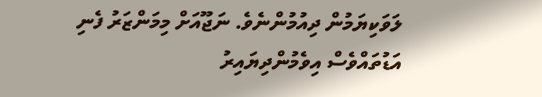ލަވަކިޔަމުން ދިއުމުންނެވެ. ނަޖޫއަށް މިމަންޒަރު ފެނި އަޑުތައްވެސް އިވެމުންދިޔައިރު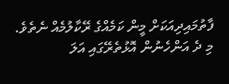ފާތުމައިދިއަކަށް މީން ކަމެއްގެ ރޭކާލުމެއް ނެތެވެ.
މި ދެ އަންހެނުން އޮޅުތެރޭގައި އަލަ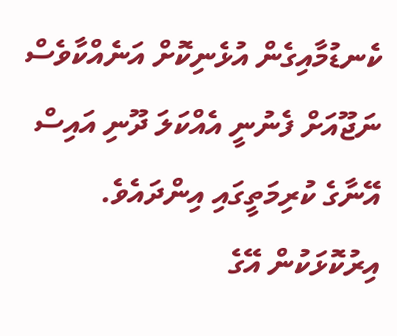ކެނޑުމާއިގެން އުޅެނިކޮށް އަނެއްކާވެސް ނަޖޫއަށް ފެނުނީ އެއްކަލަ ދޫނި އައިސް އޭނާގެ ކުރިމަތީގައި އިންދައެވެ. އިރުކޮޅަކުން އޭގެ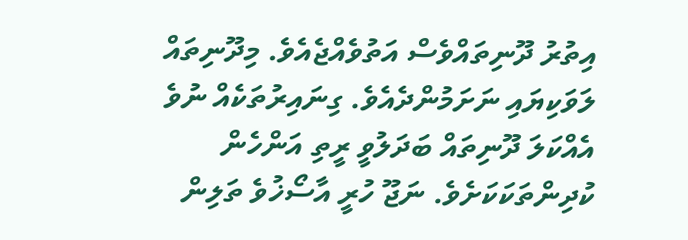އިތުރު ދޫނިތައްވެސް އަތުވެއްޖެއެވެ. މިދޫނިތައް ލަވަކިޔައި ނަށަމުންދެއެވެ. ގިނައިރުތަކެއް ނުވެ އެއްކަލަ ދޫނިތައް ބަދަލުވީ ރީތި އަންހެން ކުދިންތަކަކަށެވެ. ނަޖޫ ހުރީ އާސޯޚުވެ ތަލިން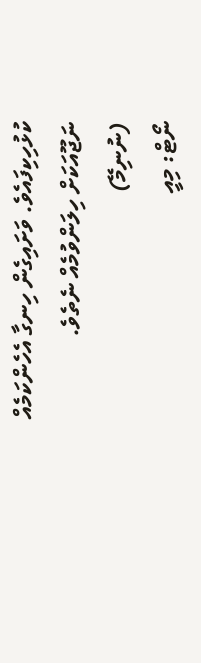ކުޅުހިކިފައެވެ. ވަށައިގެން ހިނގާ އެހެންކަމެއް ނަޖޫއަކަށް ހިލަންވުމެއް ނެތެވެ.
(ނުނިމޭ)
ނޯޓް: މިއީ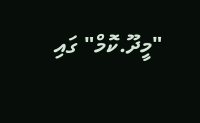"މީދޫ.ކޮމް" ގައި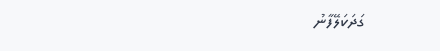ގަދަކަލޭފާނު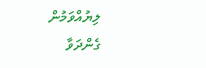ލިޔުއްވަމުން ގެންދަވާ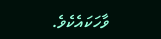ވާހަކައެކެވެ.